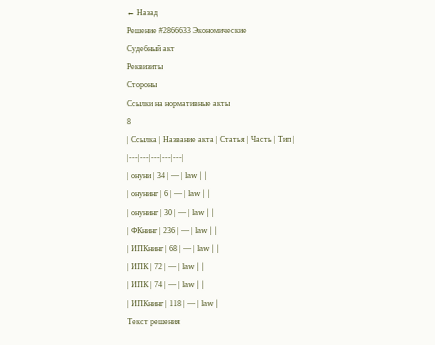← Назад
Решение #2866633 Экономические
Судебный акт
Реквизиты
Стороны
Ссылки на нормативные акты
8
| Ссылка | Название акта | Статья | Часть | Тип |
|---|---|---|---|---|
| онуни | 34 | — | law | |
| онунинг | 6 | — | law | |
| онунинг | 30 | — | law | |
| ФКнинг | 236 | — | law | |
| ИПКнинг | 68 | — | law | |
| ИПК | 72 | — | law | |
| ИПК | 74 | — | law | |
| ИПКнинг | 118 | — | law |
Текст решения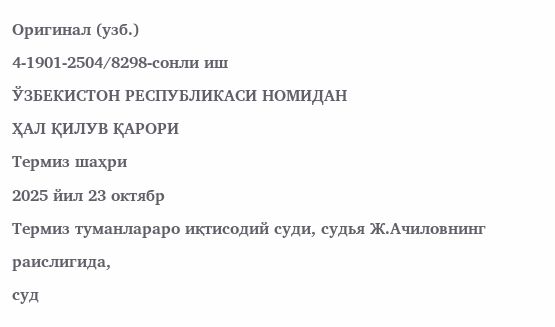Оригинал (узб.)
4-1901-2504/8298-сонли иш
ЎЗБЕКИСТОН РЕСПУБЛИКАСИ НОМИДАН
ҲАЛ ҚИЛУВ ҚАРОРИ
Термиз шаҳри
2025 йил 23 октябр
Термиз туманлараро иқтисодий суди, судья Ж.Ачиловнинг раислигида,
суд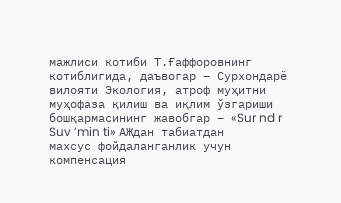мажлиси котиби Т.Ғаффоровнинг котиблигида, даъвогар – Сурхондарё
вилояти Экология, атроф муҳитни муҳофаза қилиш ва иқлим ўзгариши
бошқармасининг жавобгар – «Sur nd r Suv ’min ti» АЖдан табиатдан
махсус фойдаланганлик учун компенсация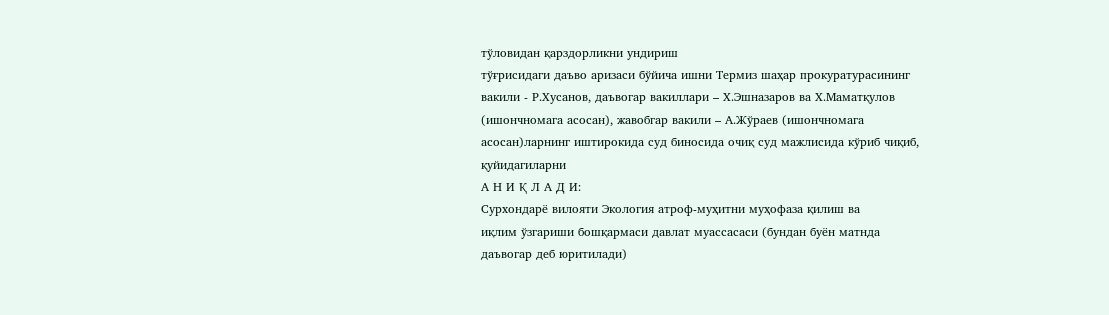тўловидан қарздорликни ундириш
тўғрисидаги даъво аризаси бўйича ишни Термиз шаҳар прокуратурасининг
вакили - Р.Хусанов, даъвогар вакиллари – Х.Эшназаров ва Х.Маматқулов
(ишончномага асосан), жавобгар вакили – А.Жўраев (ишончномага
асосан)ларнинг иштирокида суд биносида очиқ суд мажлисида кўриб чиқиб,
қуйидагиларни
А Н И Қ Л А Д И:
Сурхондарё вилояти Экология атроф-муҳитни муҳофаза қилиш ва
иқлим ўзгариши бошқармаси давлат муассасаси (бундан буён матнда
даъвогар деб юритилади)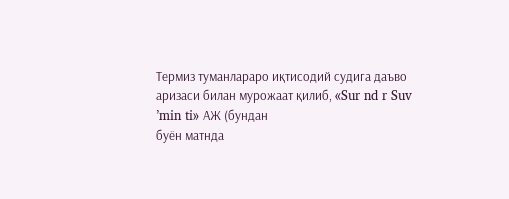Термиз туманлараро иқтисодий судига даъво
аризаси билан мурожаат қилиб, «Sur nd r Suv
’min ti» АЖ (бундан
буён матнда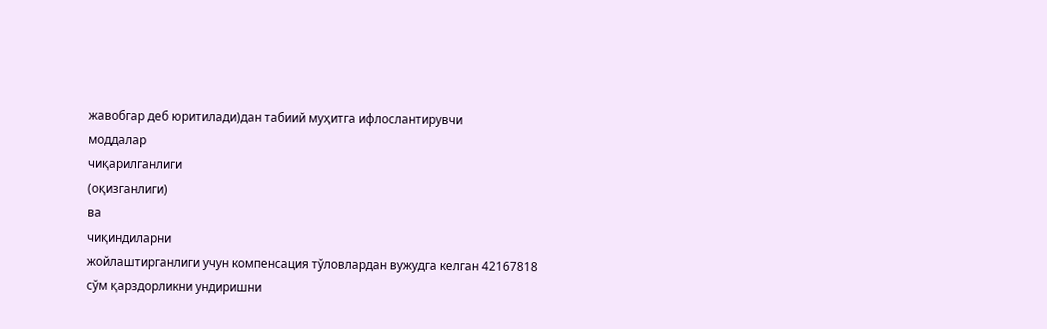жавобгар деб юритилади)дан табиий муҳитга ифлослантирувчи
моддалар
чиқарилганлиги
(оқизганлиги)
ва
чиқиндиларни
жойлаштирганлиги учун компенсация тўловлардан вужудга келган 42167818
сўм қарздорликни ундиришни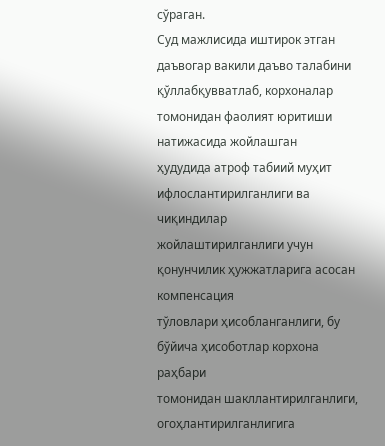сўраган.
Суд мажлисида иштирок этган даъвогар вакили даъво талабини қўллабқувватлаб, корхоналар томонидан фаолият юритиши натижасида жойлашган
ҳудудида атроф табиий муҳит ифлослантирилганлиги ва чиқиндилар
жойлаштирилганлиги учун қонунчилик ҳужжатларига асосан компенсация
тўловлари ҳисобланганлиги, бу бўйича ҳисоботлар корхона раҳбари
томонидан шакллантирилганлиги, огоҳлантирилганлигига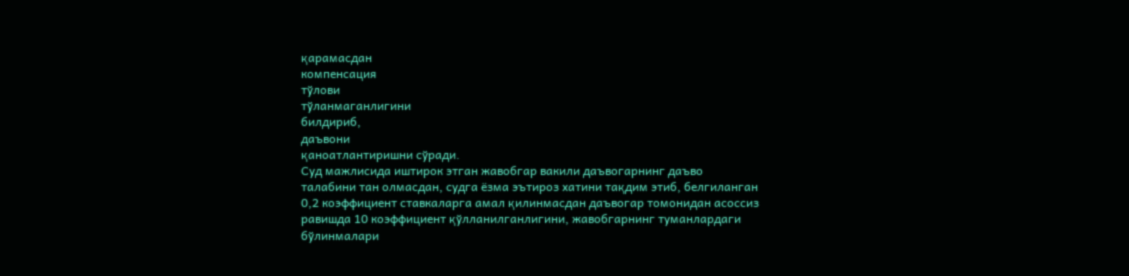қарамасдан
компенсация
тўлови
тўланмаганлигини
билдириб,
даъвони
қаноатлантиришни сўради.
Суд мажлисида иштирок этган жавобгар вакили даъвогарнинг даъво
талабини тан олмасдан, судга ёзма эътироз хатини тақдим этиб, белгиланган
0,2 коэффициент ставкаларга амал қилинмасдан даъвогар томонидан асоссиз
равишда 10 коэффициент қўлланилганлигини, жавобгарнинг туманлардаги
бўлинмалари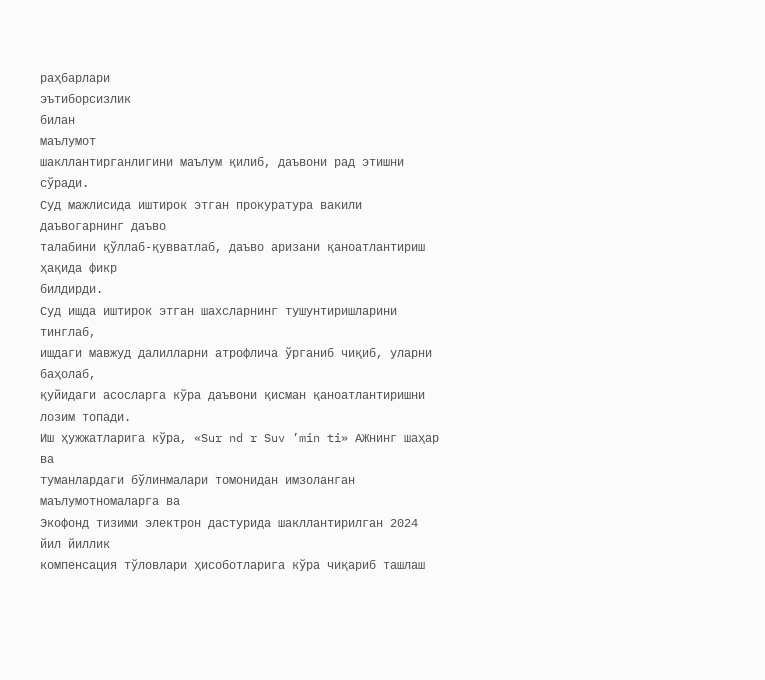раҳбарлари
эътиборсизлик
билан
маълумот
шакллантирганлигини маълум қилиб, даъвони рад этишни сўради.
Суд мажлисида иштирок этган прокуратура вакили даъвогарнинг даъво
талабини қўллаб-қувватлаб, даъво аризани қаноатлантириш ҳақида фикр
билдирди.
Суд ишда иштирок этган шахсларнинг тушунтиришларини тинглаб,
ишдаги мавжуд далилларни атрофлича ўрганиб чиқиб, уларни баҳолаб,
қуйидаги асосларга кўра даъвони қисман қаноатлантиришни лозим топади.
Иш ҳужжатларига кўра, «Sur nd r Suv ’min ti» АЖнинг шаҳар ва
туманлардаги бўлинмалари томонидан имзоланган маълумотномаларга ва
Экофонд тизими электрон дастурида шакллантирилган 2024 йил йиллик
компенсация тўловлари ҳисоботларига кўра чиқариб ташлаш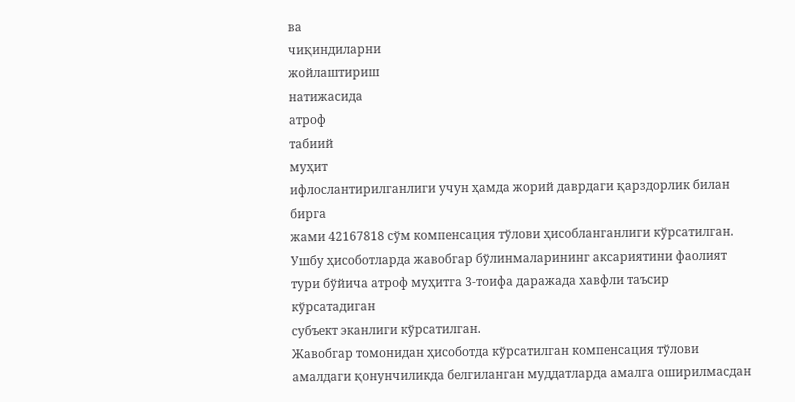ва
чиқиндиларни
жойлаштириш
натижасида
атроф
табиий
муҳит
ифлослантирилганлиги учун ҳамда жорий даврдаги қарздорлик билан бирга
жами 42167818 сўм компенсация тўлови ҳисобланганлиги кўрсатилган.
Ушбу ҳисоботларда жавобгар бўлинмаларининг аксариятини фаолият
тури бўйича атроф муҳитга 3-тоифа даражада хавфли таъсир кўрсатадиган
субъект эканлиги кўрсатилган.
Жавобгар томонидан ҳисоботда кўрсатилган компенсация тўлови
амалдаги қонунчиликда белгиланган муддатларда амалга оширилмасдан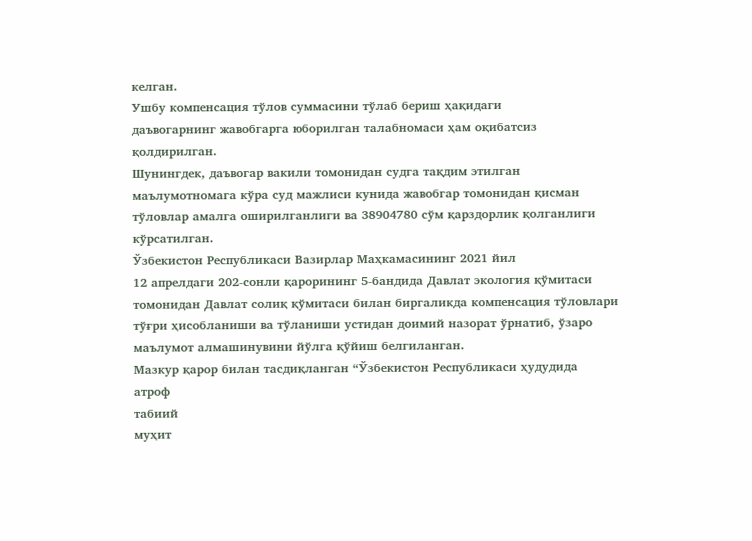келган.
Ушбу компенсация тўлов суммасини тўлаб бериш ҳақидаги
даъвогарнинг жавобгарга юборилган талабномаси ҳам оқибатсиз
қолдирилган.
Шунингдек, даъвогар вакили томонидан судга тақдим этилган
маълумотномага кўра суд мажлиси кунида жавобгар томонидан қисман
тўловлар амалга оширилганлиги ва 38904780 сўм қарздорлик қолганлиги
кўрсатилган.
Ўзбекистон Республикаси Вазирлар Маҳкамасининг 2021 йил
12 апрелдаги 202-сонли қарорининг 5-бандида Давлат экология қўмитаси
томонидан Давлат солиқ қўмитаси билан биргаликда компенсация тўловлари
тўғри ҳисобланиши ва тўланиши устидан доимий назорат ўрнатиб, ўзаро
маълумот алмашинувини йўлга қўйиш белгиланган.
Мазкур қарор билан тасдиқланган “Ўзбекистон Республикаси ҳудудида
атроф
табиий
муҳит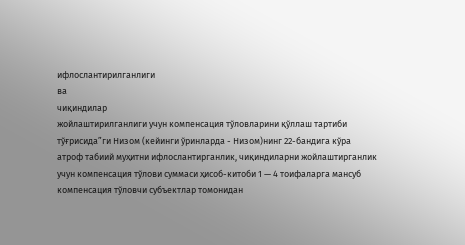ифлослантирилганлиги
ва
чиқиндилар
жойлаштирилганлиги учун компенсация тўловларини қўллаш тартиби
тўғрисида”ги Низом (кейинги ўринларда - Низом)нинг 22-бандига кўра
атроф табиий муҳитни ифлослантирганлик, чиқиндиларни жойлаштирганлик
учун компенсация тўлови суммаси ҳисоб-китоби 1 — 4 тоифаларга мансуб
компенсация тўловчи субъектлар томонидан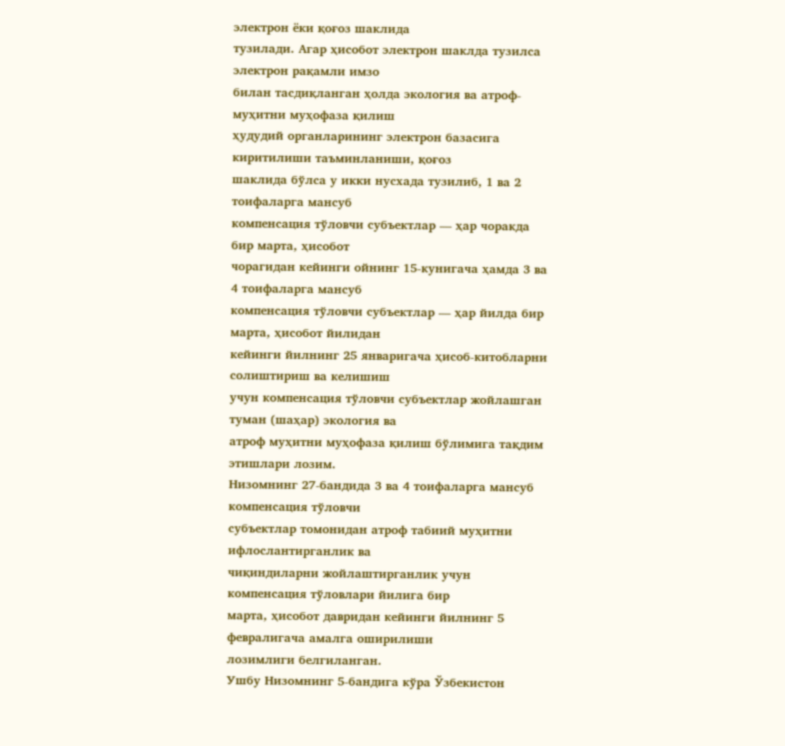электрон ёки қоғоз шаклида
тузилади. Агар ҳисобот электрон шаклда тузилса электрон рақамли имзо
билан тасдиқланган ҳолда экология ва атроф-муҳитни муҳофаза қилиш
ҳудудий органларининг электрон базасига киритилиши таъминланиши, қоғоз
шаклида бўлса у икки нусхада тузилиб, 1 ва 2 тоифаларга мансуб
компенсация тўловчи субъектлар — ҳар чоракда бир марта, ҳисобот
чорагидан кейинги ойнинг 15-кунигача ҳамда 3 ва 4 тоифаларга мансуб
компенсация тўловчи субъектлар — ҳар йилда бир марта, ҳисобот йилидан
кейинги йилнинг 25 январигача ҳисоб-китобларни солиштириш ва келишиш
учун компенсация тўловчи субъектлар жойлашган туман (шаҳар) экология ва
атроф муҳитни муҳофаза қилиш бўлимига тақдим этишлари лозим.
Низомнинг 27-бандида 3 ва 4 тоифаларга мансуб компенсация тўловчи
субъектлар томонидан атроф табиий муҳитни ифлослантирганлик ва
чиқиндиларни жойлаштирганлик учун компенсация тўловлари йилига бир
марта, ҳисобот давридан кейинги йилнинг 5 февралигача амалга оширилиши
лозимлиги белгиланган.
Ушбу Низомнинг 5-бандига кўра Ўзбекистон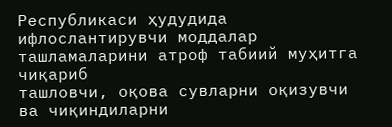Республикаси ҳудудида
ифлослантирувчи моддалар ташламаларини атроф табиий муҳитга чиқариб
ташловчи, оқова сувларни оқизувчи ва чиқиндиларни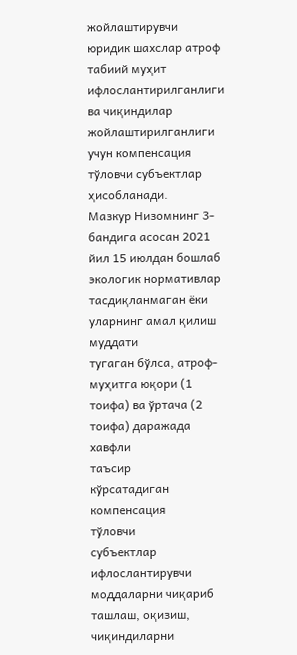жойлаштирувчи
юридик шахслар атроф табиий муҳит ифлослантирилганлиги ва чиқиндилар
жойлаштирилганлиги учун компенсация тўловчи субъектлар ҳисобланади.
Мазкур Низомнинг 3-бандига асосан 2021 йил 15 июлдан бошлаб
экологик нормативлар тасдиқланмаган ёки уларнинг амал қилиш муддати
тугаган бўлса, атроф-муҳитга юқори (1 тоифа) ва ўртача (2 тоифа) даражада
хавфли
таъсир
кўрсатадиган
компенсация
тўловчи
субъектлар
ифлослантирувчи моддаларни чиқариб ташлаш, оқизиш, чиқиндиларни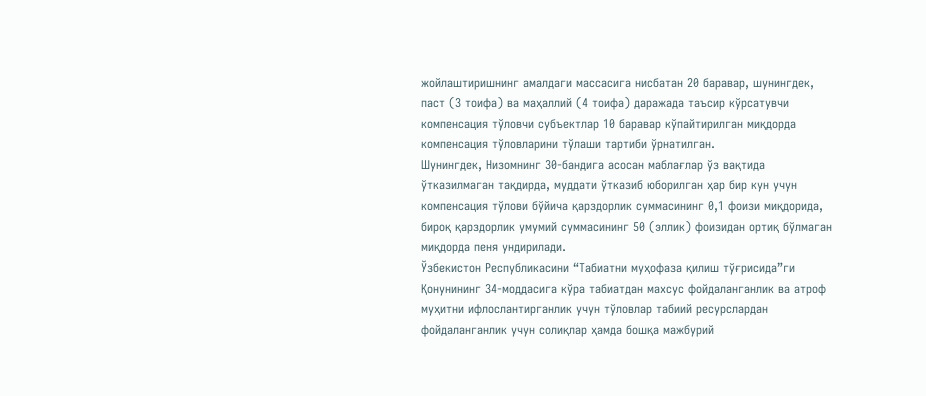жойлаштиришнинг амалдаги массасига нисбатан 20 баравар, шунингдек,
паст (3 тоифа) ва маҳаллий (4 тоифа) даражада таъсир кўрсатувчи
компенсация тўловчи субъектлар 10 баравар кўпайтирилган миқдорда
компенсация тўловларини тўлаши тартиби ўрнатилган.
Шунингдек, Низомнинг 30-бандига асосан маблағлар ўз вақтида
ўтказилмаган тақдирда, муддати ўтказиб юборилган ҳар бир кун учун
компенсация тўлови бўйича қарздорлик суммасининг 0,1 фоизи миқдорида,
бироқ қарздорлик умумий суммасининг 50 (эллик) фоизидан ортиқ бўлмаган
миқдорда пеня ундирилади.
Ўзбекистон Республикасини “Табиатни муҳофаза қилиш тўғрисида”ги
Қонунининг 34-моддасига кўра табиатдан махсус фойдаланганлик ва атроф
муҳитни ифлослантирганлик учун тўловлар табиий ресурслардан
фойдаланганлик учун солиқлар ҳамда бошқа мажбурий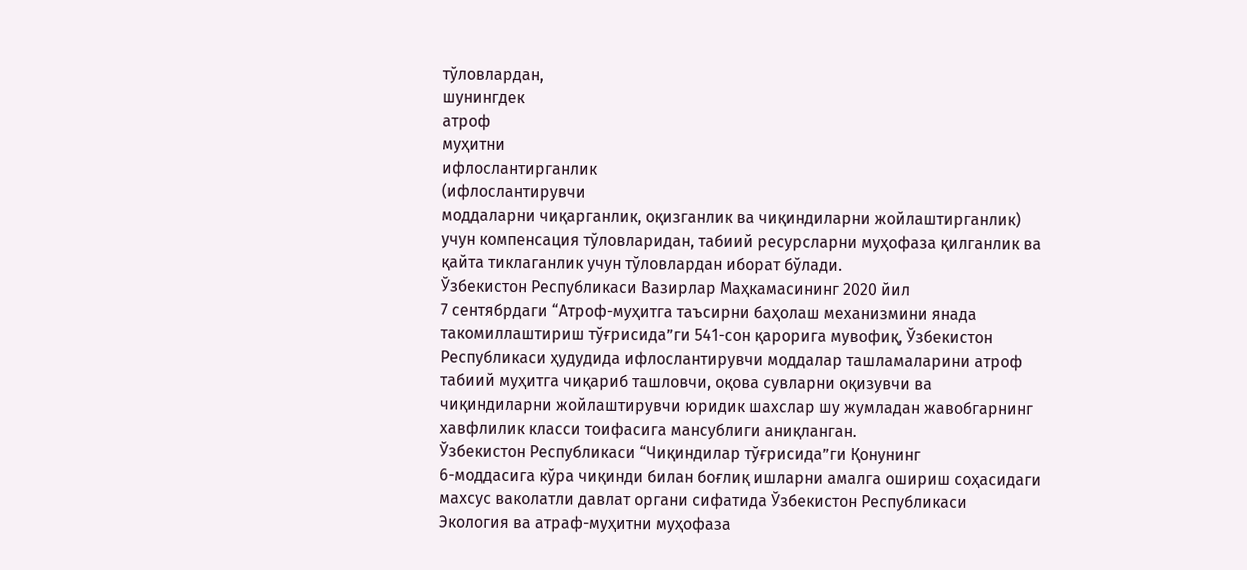тўловлардан,
шунингдек
атроф
муҳитни
ифлослантирганлик
(ифлослантирувчи
моддаларни чиқарганлик, оқизганлик ва чиқиндиларни жойлаштирганлик)
учун компенсация тўловларидан, табиий ресурсларни муҳофаза қилганлик ва
қайта тиклаганлик учун тўловлардан иборат бўлади.
Ўзбекистон Республикаси Вазирлар Маҳкамасининг 2020 йил
7 сентябрдаги “Атроф-муҳитга таъсирни баҳолаш механизмини янада
такомиллаштириш тўғрисида”ги 541-сон қарорига мувофиқ, Ўзбекистон
Республикаси ҳудудида ифлослантирувчи моддалар ташламаларини атроф
табиий муҳитга чиқариб ташловчи, оқова сувларни оқизувчи ва
чиқиндиларни жойлаштирувчи юридик шахслар шу жумладан жавобгарнинг
хавфлилик класси тоифасига мансублиги аниқланган.
Ўзбекистон Республикаси “Чиқиндилар тўғрисида”ги Қонунинг
6-моддасига кўра чиқинди билан боғлиқ ишларни амалга ошириш соҳасидаги
махсус ваколатли давлат органи сифатида Ўзбекистон Республикаси
Экология ва атраф-муҳитни муҳофаза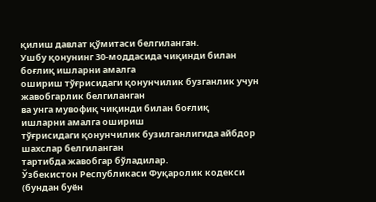қилиш давлат қўмитаси белгиланган.
Ушбу қонунинг 30-моддасида чиқинди билан боғлиқ ишларни амалга
ошириш тўғрисидаги қонунчилик бузганлик учун жавобгарлик белгиланган
ва унга мувофиқ чиқинди билан боғлиқ
ишларни амалга ошириш
тўғрисидаги қонунчилик бузилганлигида айбдор шахслар белгиланган
тартибда жавобгар бўладилар.
Ўзбекистон Республикаси Фуқаролик кодекси (бундан буён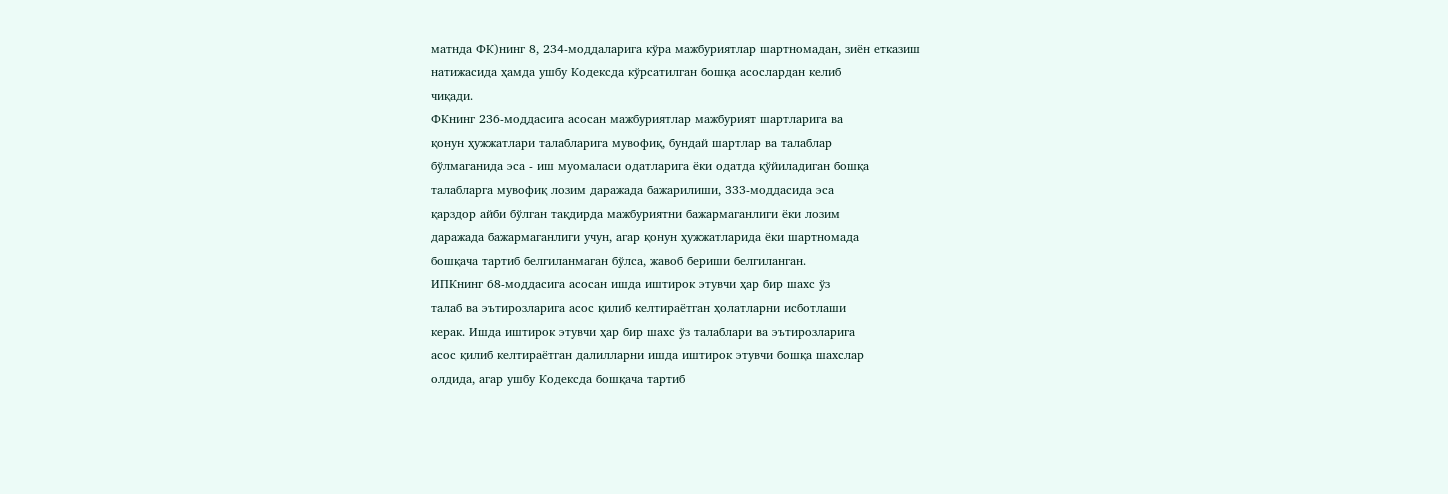матнда ФК)нинг 8, 234-моддаларига кўра мажбуриятлар шартномадан, зиён етказиш
натижасида ҳамда ушбу Кодексда кўрсатилган бошқа асослардан келиб
чиқади.
ФКнинг 236-моддасига асосан мажбуриятлар мажбурият шартларига ва
қонун ҳужжатлари талабларига мувофиқ, бундай шартлар ва талаблар
бўлмаганида эса - иш муомаласи одатларига ёки одатда қўйиладиган бошқа
талабларга мувофиқ лозим даражада бажарилиши, 333-моддасида эса
қарздор айби бўлган тақдирда мажбуриятни бажармаганлиги ёки лозим
даражада бажармаганлиги учун, агар қонун ҳужжатларида ёки шартномада
бошқача тартиб белгиланмаган бўлса, жавоб бериши белгиланган.
ИПКнинг 68-моддасига асосан ишда иштирок этувчи ҳар бир шахс ўз
талаб ва эътирозларига асос қилиб келтираётган ҳолатларни исботлаши
керак. Ишда иштирок этувчи ҳар бир шахс ўз талаблари ва эътирозларига
асос қилиб келтираётган далилларни ишда иштирок этувчи бошқа шахслар
олдида, агар ушбу Кодексда бошқача тартиб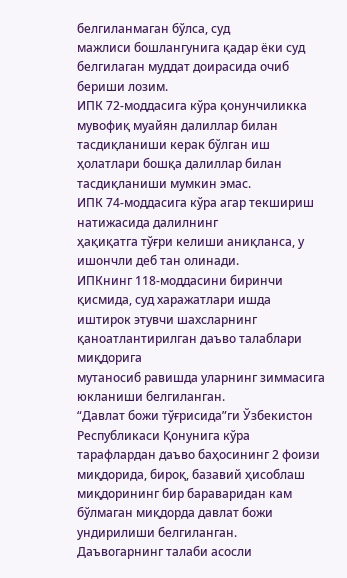белгиланмаган бўлса, суд
мажлиси бошлангунига қадар ёки суд белгилаган муддат доирасида очиб
бериши лозим.
ИПК 72-моддасига кўра қонунчиликка мувофиқ муайян далиллар билан
тасдиқланиши керак бўлган иш ҳолатлари бошқа далиллар билан
тасдиқланиши мумкин эмас.
ИПК 74-моддасига кўра агар текшириш натижасида далилнинг
ҳақиқатга тўғри келиши аниқланса, у ишончли деб тан олинади.
ИПКнинг 118-моддасини биринчи қисмида, суд харажатлари ишда
иштирок этувчи шахсларнинг қаноатлантирилган даъво талаблари миқдорига
мутаносиб равишда уларнинг зиммасига юкланиши белгиланган.
“Давлат божи тўғрисида”ги Ўзбекистон Республикаси Қонунига кўра
тарафлардан даъво баҳосининг 2 фоизи миқдорида, бироқ, базавий ҳисоблаш
миқдорининг бир бараваридан кам бўлмаган миқдорда давлат божи
ундирилиши белгиланган.
Даъвогарнинг талаби асосли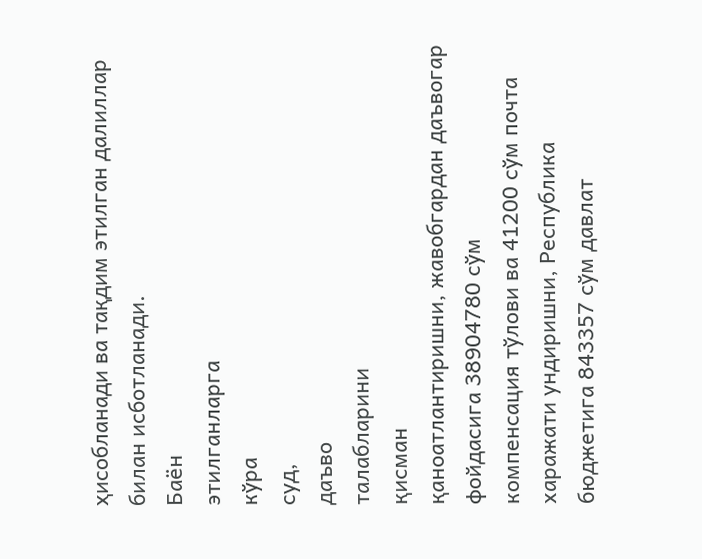ҳисобланади ва тақдим этилган далиллар
билан исботланади.
Баён
этилганларга
кўра
суд,
даъво
талабларини
қисман
қаноатлантиришни, жавобгардан даъвогар фойдасига 38904780 сўм
компенсация тўлови ва 41200 сўм почта харажати ундиришни, Республика
бюджетига 843357 сўм давлат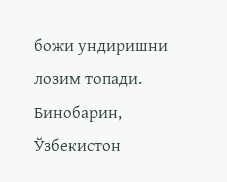божи ундиришни лозим топади.
Бинобарин, Ўзбекистон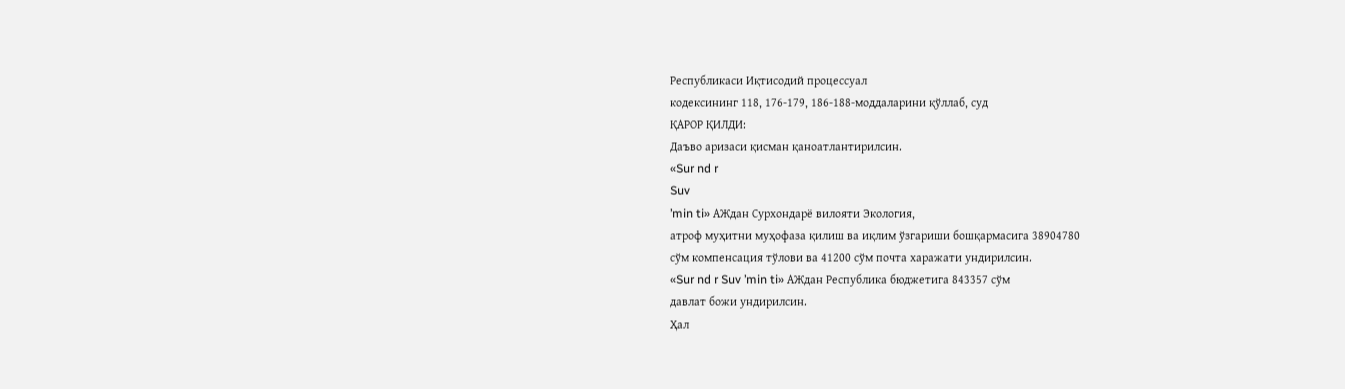Республикаси Иқтисодий процессуал
кодексининг 118, 176-179, 186-188-моддаларини қўллаб, суд
ҚАРОР ҚИЛДИ:
Даъво аризаси қисман қаноатлантирилсин.
«Sur nd r
Suv
’min ti» АЖдан Сурхондарё вилояти Экология,
атроф муҳитни муҳофаза қилиш ва иқлим ўзгариши бошқармасига 38904780
сўм компенсация тўлови ва 41200 сўм почта харажати ундирилсин.
«Sur nd r Suv ’min ti» АЖдан Республика бюджетига 843357 сўм
давлат божи ундирилсин.
Ҳал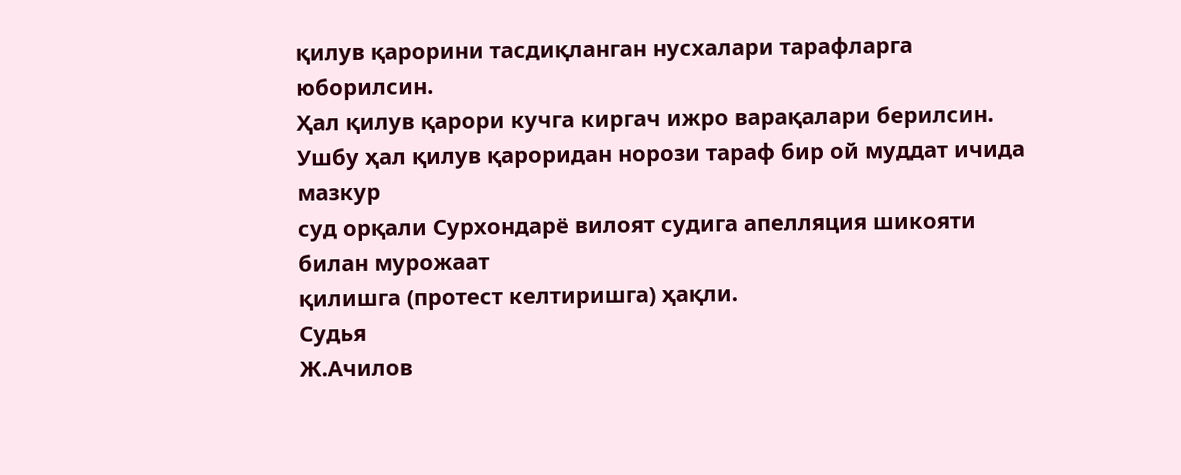қилув қарорини тасдиқланган нусхалари тарафларга юборилсин.
Ҳал қилув қарори кучга киргач ижро варақалари берилсин.
Ушбу ҳал қилув қароридан норози тараф бир ой муддат ичида мазкур
суд орқали Сурхондарё вилоят судига апелляция шикояти билан мурожаат
қилишга (протест келтиришга) ҳақли.
Судья
Ж.Ачилов